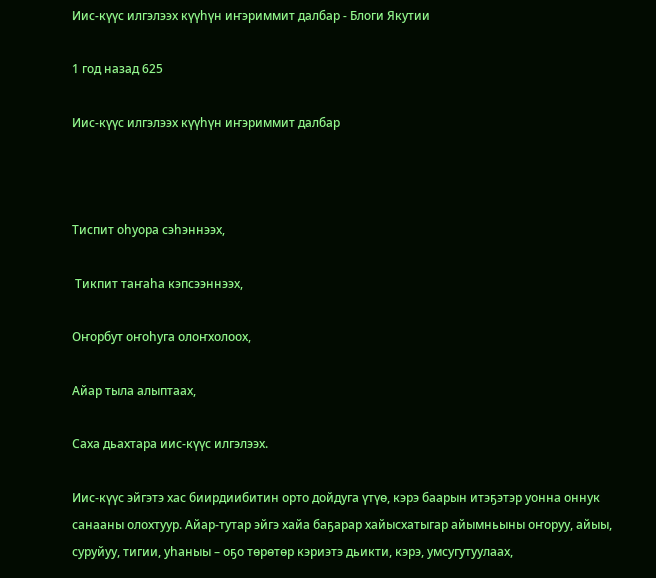Иис-күүс илгэлээх күүһүн иҥэриммит далбар - Блоги Якутии

1 год назад 625

Иис-күүс илгэлээх күүһүн иҥэриммит далбар



Тиспит оһуора сэһэннээх,

 Тикпит таҥаһа кэпсээннээх,

Оҥорбут оҥоһуга олоҥхолоох,

Айар тыла алыптаах,

Саха дьахтара иис-күүс илгэлээх.

Иис-күүс эйгэтэ хас биирдиибитин орто дойдуга үтүө, кэрэ баарын итэҕэтэр уонна оннук санааны олохтуур. Айар-тутар эйгэ хайа баҕарар хайысхатыгар айымньыны оҥоруу, айыы, суруйуу, тигии, уһаныы – оҕо төрөтөр кэриэтэ дьикти, кэрэ, умсугутуулаах,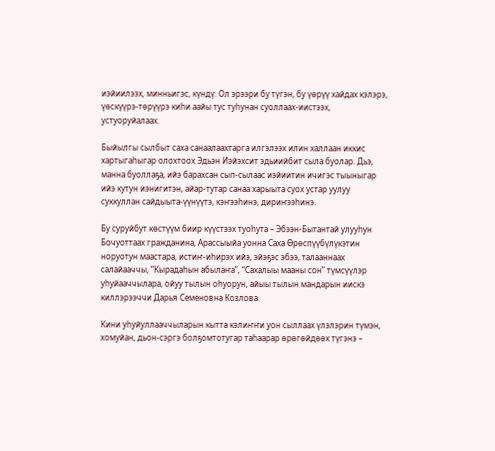иэйиилээх, минньигэс, күндү. Ол эрээри бу түгэн, бу үөрүү хайдах кэлэрэ, үөскүүрэ-төрүүрэ киһи аайы тус туһунан суоллаах-иистээх, устуоруйалаах.

Быйылгы сылбыт саха санаалаахтарга илгэлээх илин халлаан иккис хартыгаһыгар олохтоох Эдьэн Иэйэхсит эдьиийбит сыла буолар. Дьэ, манна буоллаҕа, ийэ барахсан сып-сылаас иэйиитин ичигэс тыыныгар ийэ кутун иэнигитэн, айар-тутар санаа харыыта суох устар уулуу суккуллан сайдыыта-үүнүүтэ, кэҥээһинэ, дириҥээһинэ.

Бу суруйбут көстүүм биир күүстээх туоһута – Эбээн-Бытантай улууһун Бочуоттаах гражданина, Арассыыйа уонна Саха Өрөспүүбүлүкэтин норуотун маастара, истиҥ-иһирэх ийэ, эйэҕэс эбээ, талааннаах салайааччы, “Кырадаһын абылаҥа”, “Сахалыы мааны сон” түмсүүлэр уһуйааччылара, ойуу тылын оһуорун, айыы тылын мандарын иискэ киллэрээччи Дарья Семеновна Козлова.

Кини уһуйуллааччыларын кытта кэлиҥҥи уон сыллаах үлэлэрин түмэн, хомуйан, дьон-сэргэ болҕомтотугар таһаарар өрөгөйдөөх түгэнэ –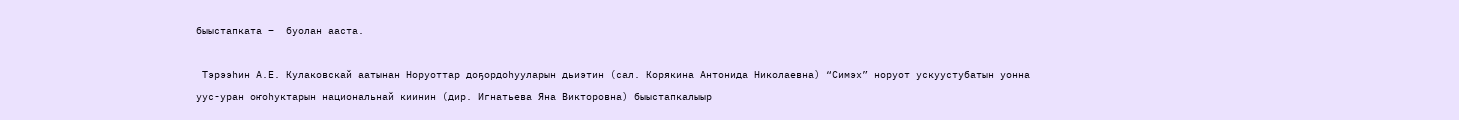быыстапката –  буолан ааста.

 Тэрээһин А.Е. Кулаковскай аатынан Норуоттар доҕордоһууларын дьиэтин (сал. Корякина Антонида Николаевна) “Симэх” норуот ускуустубатын уонна уус-уран оҥоһуктарын национальнай киинин (дир. Игнатьева Яна Викторовна) быыстапкалыыр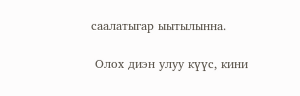саалатыгар ыытылынна.

 Олох диэн улуу күүс, кини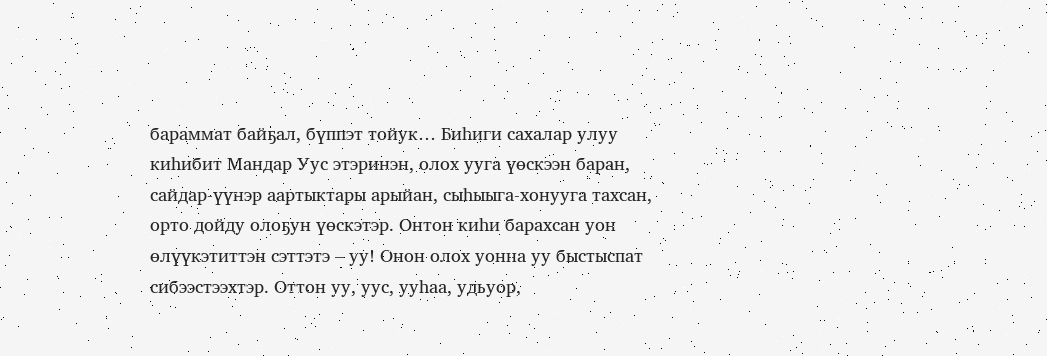бараммат байҕал, бүппэт тойук… Биһиги сахалар улуу киһибит Мандар Уус этэринэн, олох ууга үөскээн баран, сайдар-үүнэр аартыктары арыйан, сыһыыга-хонууга тахсан, орто дойду олоҕун үөскэтэр. Онтон киһи барахсан уон өлүүкэтиттэн сэттэтэ – уу! Онон олох уонна уу быстыспат сибээстээхтэр. Оттон уу, уус, ууһаа, удьуор,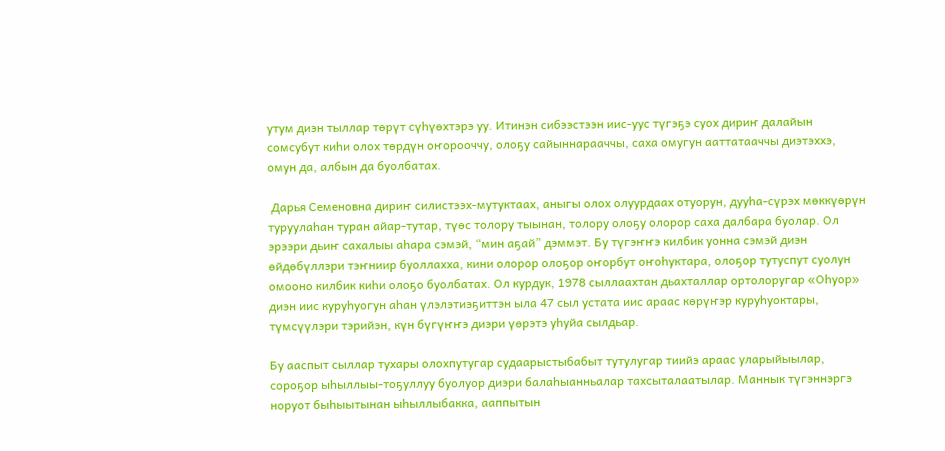утум диэн тыллар төрүт сүһүөхтэрэ уу. Итинэн сибээстээн иис-уус түгэҕэ суох дириҥ далайын сомсубут киһи олох төрдүн оҥорооччу, олоҕу сайыннарааччы, саха омугун ааттатааччы диэтэххэ, омун да, албын да буолбатах.

 Дарья Семеновна дириҥ силистээх-мутуктаах, аныгы олох олуурдаах отуорун, дууһа-сүрэх мөккүөрүн туруулаһан туран айар-тутар, түөс толору тыынан, толору олоҕу олорор саха далбара буолар. Ол эрээри дьиҥ сахалыы аһара сэмэй, “мин аҕай” дэммэт. Бу түгэҥҥэ килбик уонна сэмэй диэн өйдөбүллэри тэҥниир буоллахха, кини олорор олоҕор оҥорбут оҥоһуктара, олоҕор тутуспут суолун омооно килбик киһи олоҕо буолбатах. Ол курдук, 1978 сыллаахтан дьахталлар ортолоругар «Оһуор» диэн иис куруһуогун аһан үлэлэтиэҕиттэн ыла 47 сыл устата иис араас көрүҥэр куруһуоктары, түмсүүлэри тэрийэн, күн бүгүҥҥэ диэри үөрэтэ уһуйа сылдьар.

Бу ааспыт сыллар тухары олохпутугар судаарыстыбабыт тутулугар тиийэ араас уларыйыылар, сороҕор ыһыллыы-тоҕуллуу буолуор диэри балаһыанньалар тахсыталаатылар. Маннык түгэннэргэ норуот быһыытынан ыһыллыбакка, ааппытын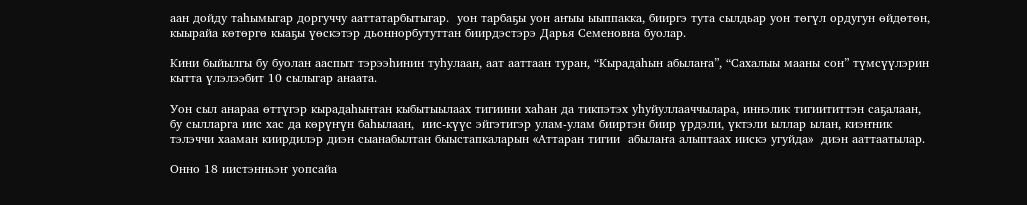аан дойду таһымыгар доргуччу ааттатарбытыгар.  уон тарбаҕы уон аҥыы ыыппакка, бииргэ тута сылдьар уон төгүл ордугун өйдөтөн, кыырайа көтөргө кыаҕы үөскэтэр дьоннорбутуттан биирдэстэрэ Дарья Семеновна буолар.

Кини быйылгы бу буолан ааспыт тэрээһинин туһулаан, аат ааттаан туран, “Кырадаһын абылаҥа”, “Сахалыы мааны сон” түмсүүлэрин кытта үлэлээбит 10 сылыгар анаата.

Уон сыл анараа өттүгэр кырадаһынтан кыбытыылаах тигиини хаһан да тикпэтэх уһуйуллааччылара, иннэлик тигиититтэн саҕалаан,  бу сылларга иис хас да көрүҥүн баһылаан,  иис-күүс эйгэтигэр улам-улам бииртэн биир үрдэли, үктэли ыллар ылан, киэҥник тэлэччи хааман киирдилэр диэн сыанабылтан быыстапкаларын «Аттаран тигии  абылаҥа алыптаах иискэ угуйда»  диэн ааттаатылар.

Онно 18 иистэнньэҥ уопсайа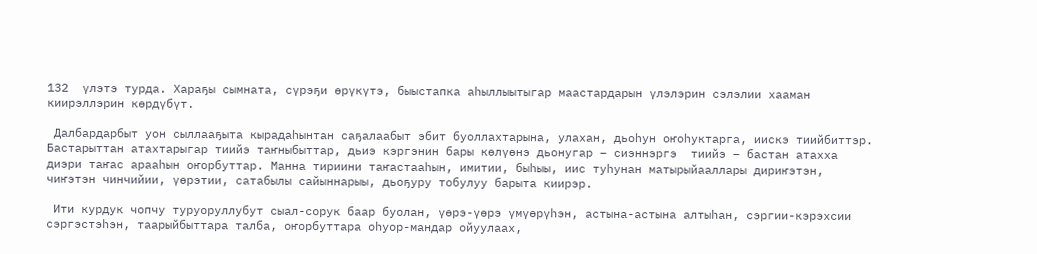132  үлэтэ турда. Хараҕы сымната, сүрэҕи өрүкүтэ, быыстапка аһыллыытыгар маастардарын үлэлэрин сэлэлии хааман киирэллэрин көрдүбүт.

 Далбардарбыт уон сыллааҕыта кырадаһынтан саҕалаабыт эбит буоллахтарына, улахан, дьоһун оҥоһуктарга, иискэ тиийбиттэр. Бастарыттан атахтарыгар тиийэ таҥныбыттар, дьиэ кэргэнин бары көлүөнэ дьонугар – сиэннэргэ  тиийэ – бастан атахха диэри таҥас арааһын оҥорбуттар. Манна тириини таҥастааһын, имитии, быһыы, иис туһунан матырыйааллары дириҥэтэн, чиҥэтэн чинчийии, үөрэтии, сатабылы сайыннарыы, дьоҕуру тобулуу барыта киирэр.

 Ити курдук чопчу туруоруллубут сыал-сорук баар буолан, үөрэ-үөрэ үмүөрүһэн, астына-астына алтыһан, сэргии-кэрэхсии сэргэстэһэн, таарыйбыттара талба, оҥорбуттара оһуор-мандар ойуулаах,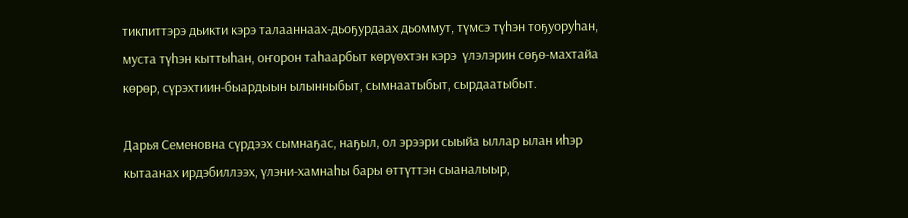тикпиттэрэ дьикти кэрэ талааннаах-дьоҕурдаах дьоммут, түмсэ түһэн тоҕуоруһан, муста түһэн кыттыһан, оҥорон таһаарбыт көрүөхтэн кэрэ  үлэлэрин сөҕө-махтайа көрөр, сүрэхтиин-быардыын ылынныбыт, сымнаатыбыт, сырдаатыбыт.

Дарья Семеновна сүрдээх сымнаҕас, наҕыл, ол эрээри сыыйа ыллар ылан иһэр кытаанах ирдэбиллээх, үлэни-хамнаһы бары өттүттэн сыаналыыр,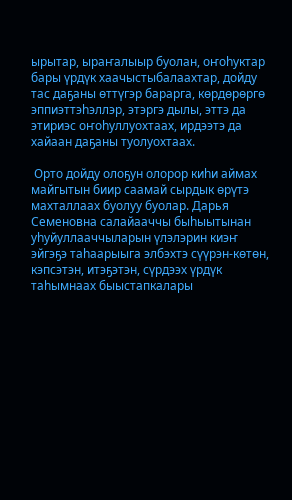ырытар, ыраҥалыыр буолан, оҥоһуктар бары үрдүк хаачыстыбалаахтар, дойду тас даҕаны өттүгэр барарга, көрдөрөргө эппиэттэһэллэр, этэргэ дылы, эттэ да этириэс оҥоһуллуохтаах, ирдээтэ да хайаан даҕаны туолуохтаах.

 Орто дойду олоҕун олорор киһи аймах майгытын биир саамай сырдык өрүтэ махталлаах буолуу буолар. Дарья Семеновна салайааччы быһыытынан уһуйуллааччыларын үлэлэрин киэҥ эйгэҕэ таһаарыыга элбэхтэ сүүрэн-көтөн, кэпсэтэн, итэҕэтэн, сүрдээх үрдүк таһымнаах быыстапкалары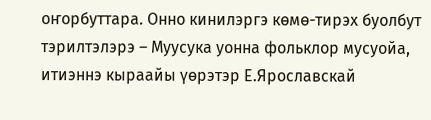оҥорбуттара. Онно кинилэргэ көмө-тирэх буолбут тэрилтэлэрэ – Муусука уонна фольклор мусуойа, итиэннэ кыраайы үөрэтэр Е.Ярославскай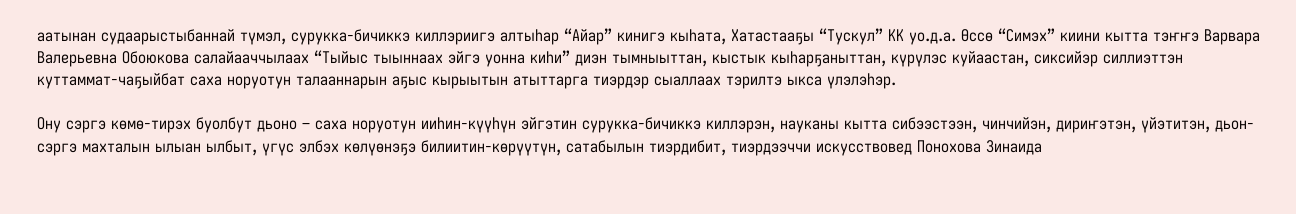аатынан судаарыстыбаннай түмэл, сурукка-бичиккэ киллэриигэ алтыһар “Айар” кинигэ кыһата, Хатастааҕы “Тускул” КК уо.д.а. Өссө “Симэх” киини кытта тэҥҥэ Варвара Валерьевна Обоюкова салайааччылаах “Тыйыс тыыннаах эйгэ уонна киһи” диэн тымныыттан, кыстык кыһарҕаныттан, күрүлэс куйаастан, сиксийэр силлиэттэн куттаммат-чаҕыйбат саха норуотун талааннарын аҕыс кырыытын атыттарга тиэрдэр сыаллаах тэрилтэ ыкса үлэлэһэр.

Ону сэргэ көмө-тирэх буолбут дьоно – саха норуотун ииһин-күүһүн эйгэтин сурукка-бичиккэ киллэрэн, науканы кытта сибээстээн, чинчийэн, дириҥэтэн, үйэтитэн, дьон-сэргэ махталын ылыан ылбыт, үгүс элбэх көлүөнэҕэ билиитин-көрүүтүн, сатабылын тиэрдибит, тиэрдээччи искусствовед Понохова Зинаида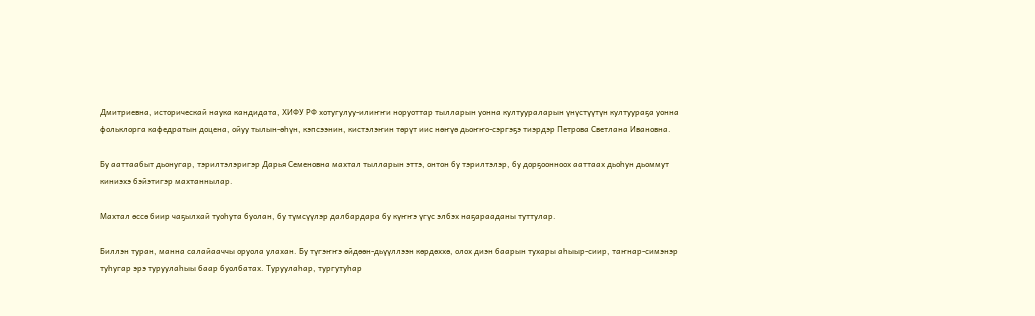Дмитриевна, историческай наука кандидата, ХИФУ РФ хотугулуу-илиҥҥи норуоттар тылларын уонна култуураларын үнүстүүтүн култуураҕа уонна фольклорга кафедратын доцена, ойуу тылын-өһүн, кэпсээнин, кистэлэҥин төрүт иис нөҥүө дьоҥҥо-сэргэҕэ тиэрдэр Петрова Светлана Ивановна.

Бу ааттаабыт дьонугар, тэрилтэлэригэр Дарья Семеновна махтал тылларын эттэ, онтон бу тэрилтэлэр, бу дорҕоонноох ааттаах дьоһун дьоммут киниэхэ бэйэтигэр махтаннылар.

Махтал өссө биир чаҕылхай туоһута буолан, бу түмсүүлэр далбардара бу күҥҥэ үгүс элбэх наҕарааданы туттулар.

Биллэн туран, манна салайааччы оруола улахан. Бу түгэҥҥэ өйдөөн-дьүүллээн көрдөххө, олох диэн баарын тухары аһыыр-сиир, таҥнар-симэнэр туһугар эрэ туруулаһыы баар буолбатах. Туруулаһар, тургутуһар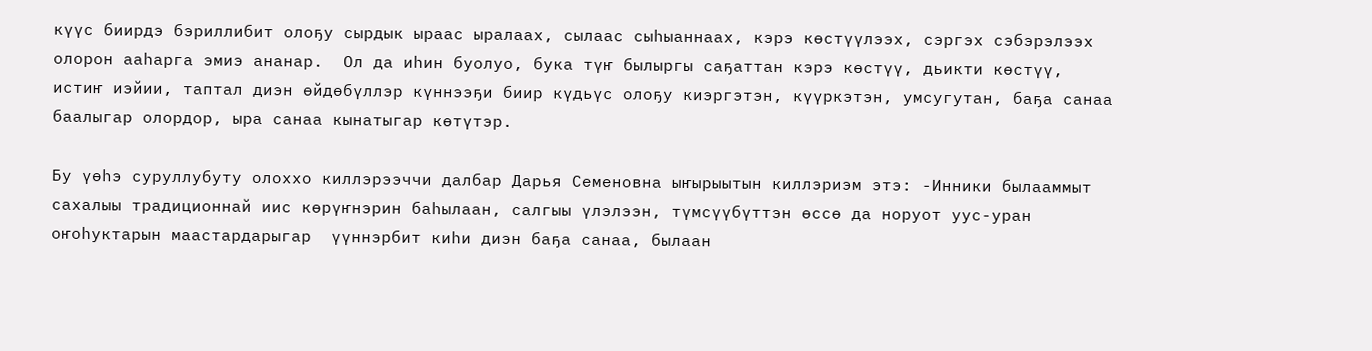күүс биирдэ бэриллибит олоҕу сырдык ыраас ыралаах, сылаас сыһыаннаах, кэрэ көстүүлээх, сэргэх сэбэрэлээх олорон ааһарга эмиэ ананар.  Ол да иһин буолуо, бука түҥ былыргы саҕаттан кэрэ көстүү, дьикти көстүү, истиҥ иэйии, таптал диэн өйдөбүллэр күннээҕи биир күдьүс олоҕу киэргэтэн, күүркэтэн, умсугутан, баҕа санаа баалыгар олордор, ыра санаа кынатыгар көтүтэр.

Бу үөһэ суруллубуту олоххо киллэрээччи далбар Дарья Семеновна ыҥырыытын киллэриэм этэ: -Инники былааммыт сахалыы традиционнай иис көрүҥнэрин баһылаан, салгыы үлэлээн, түмсүүбүттэн өссө да норуот уус-уран оҥоһуктарын маастардарыгар  үүннэрбит киһи диэн баҕа санаа, былаан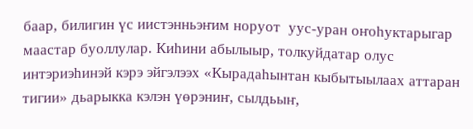баар, билигин үс иистэнньэҥим норуот  уус-уран оҥоһуктарыгар маастар буоллулар. Киһини абылыыр, толкуйдатар олус интэриэһинэй кэрэ эйгэлээх «Кырадаһынтан кыбытыылаах аттаран тигии» дьарыкка кэлэн үөрэниҥ, сылдьыҥ,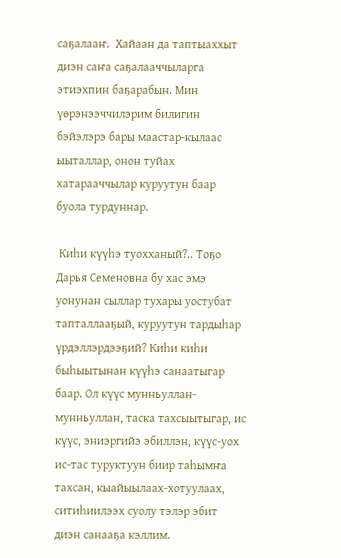саҕалааҥ.  Хайаан да таптыаххыт диэн саҥа саҕалааччыларга этиэхпин баҕарабын. Мин үөрэнээччилэрим билигин бэйэлэрэ бары маастар-кылаас ыыталлар, онон туйах хатарааччылар куруутун баар буола турдуннар.

 Киһи күүһэ туохханый?.. Тоҕо Дарья Семеновна бу хас эмэ уонунан сыллар тухары уостубат тапталлааҕый, куруутун тардыһар үрдэллэрдээҕий? Киһи киһи быһыытынан күүһэ санаатыгар баар. Ол күүс мунньуллан-мунньуллан, таска тахсыытыгар, ис күүс, эниэргийэ эбиллэн, күүс-уох ис-тас туруктуун биир таһымҥа тахсан, кыайыылаах-хотуулаах, ситиһиилээх суолу тэлэр эбит диэн санааҕа кэллим.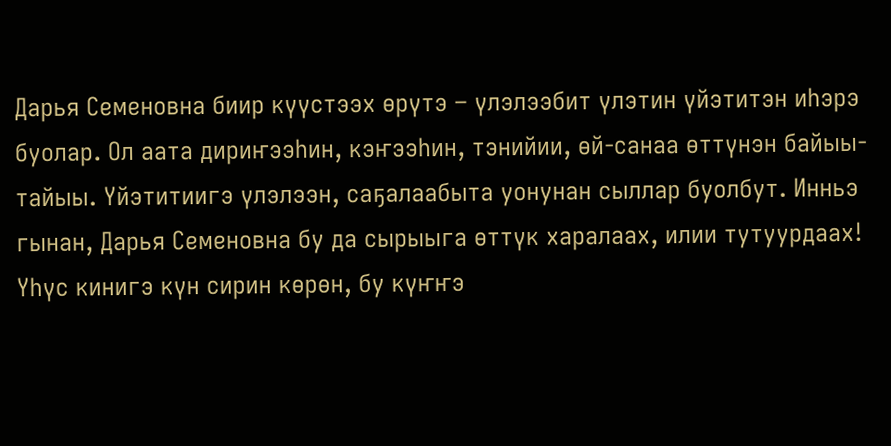Дарья Семеновна биир күүстээх өрүтэ – үлэлээбит үлэтин үйэтитэн иһэрэ буолар. Ол аата дириҥээһин, кэҥээһин, тэнийии, өй-санаа өттүнэн байыы-тайыы. Үйэтитиигэ үлэлээн, саҕалаабыта уонунан сыллар буолбут. Инньэ гынан, Дарья Семеновна бу да сырыыга өттүк харалаах, илии тутуурдаах! Үһүс кинигэ күн сирин көрөн, бу күҥҥэ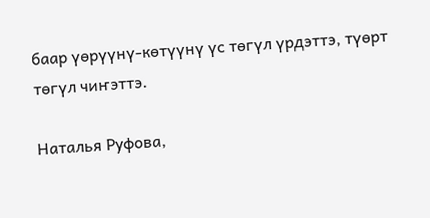баар үөрүүнү-көтүүнү үс төгүл үрдэттэ, түөрт төгүл чиҥэттэ.

Наталья Руфова,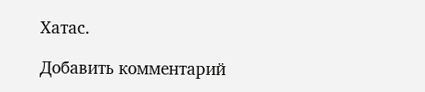Хатас.

Добавить комментарий